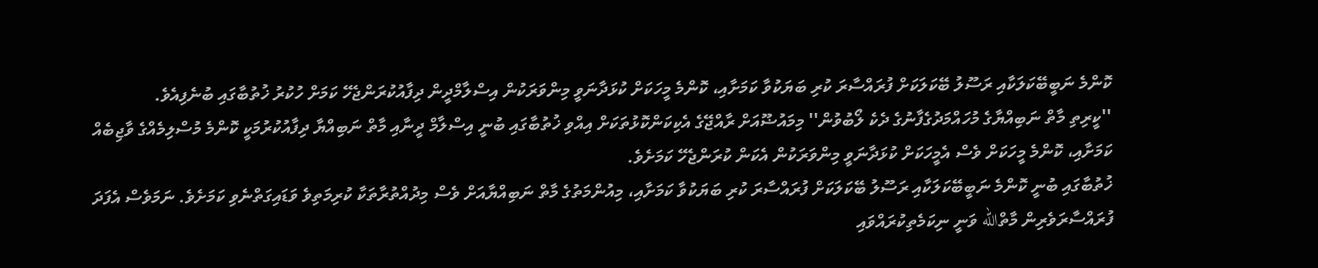ކޮންމެ ނަބީބޭކަލަކާއި ރަސޫލު ބޭކަލަކަށް ފުރައްސާރަ ކުރި ބަޔަކުވާ ކަމަށާއި، ކޮންމެ މީހަކަށް ކުޅަދާނަވީ މިންވަރަކުން އިސްލާމްދީން ދިފާއުކުރަންޖެހޭ ކަމަށް ހުކުރު ޚުތުބާގައި ބުނެފިއެވެ.
''ކީރިތި މާތް ނަބިއްޔާގެ މުހައްމަދުގެފާނުގެ ދެކެ ލޯބުވުން'' މިމައުޟޫއަށް ރާއްޖޭގެ އެކިކަންކޮޅުތަކަށް އިއްވި ޚުތުބާގައި ބުނީ އިސްލާމް ދީނާއި މާތް ނަބިއްޔާ ދިފާއުކުރުމަކީ ކޮންމެ މުސްލިމެއްގެ ވާޖިބެއް ކަމަށާއި، ކޮންމެ މީހަކަށް ވެސް އެމީހަކަށް ކުޅަދާނަވީ މިންވަރަކުން އެކަން ކުރަންޖެހޭ ކަމަށެވެ.
ޚުތުބާގައި ބުނީ ކޮންމެ ނަބީބޭކަލަކާއި ރަސޫލު ބޭކަލަކަށް ފުރައްސާރަ ކުރި ބަޔަކުވާ ކަމަށާއި، މިއުންމަތުގެ މާތް ނަބިއްޔާއަށް ވެސް މިދުއްތުރާތަކާ ކުރިމަތިވެ ވަޑައިގަތްނެވި ކަމަށެވެ. ނަމަވެސް އެފަދަ ފުރައްސާރަވެރިން މާތްالله ވަނީ ނިކަމެތިކުރައްވައި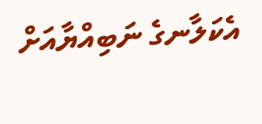އެކަލާނގެ ނަބިއްޔާއަށް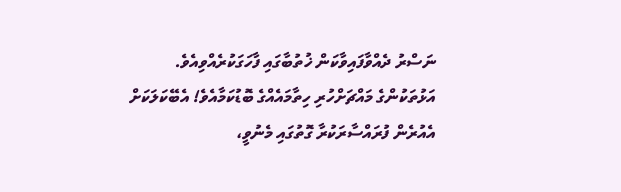ނަސްރު ދެއްވާފައިވާކަން ޚުތުބާގައި ފާހަގަކުރެއްވިއެވެ.
އަޅުތަކުންގެ މައްޗަށްހުރި ހިތާމައެއްގެ ބޮޑުކަމާއެވެ! އެބޭކަލަކަށް އެއުރެން ފުރައްސާރަކުރާ ގޮތުގައި މެނުވީ،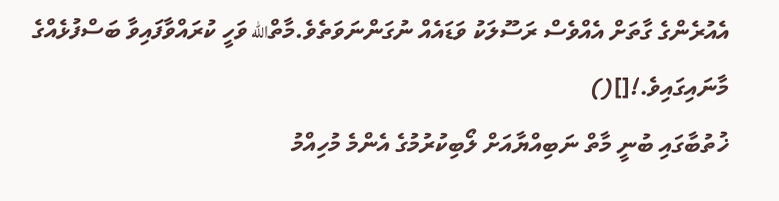އެއުރެންގެ ގާތަށް އެއްވެސް ރަސޫލަކު ވަޑައެއް ނުގަންނަވަތެވެ.މާތްالله ވަހީ ކުރައްވާފައިވާ ބަސްފުޅެއްގެ މާނައިގައިވެ.![]()
ޚުތުބާގައި ބުނީ މާތް ނަބިއްޔާއަށް ލޯބިކުރުމުގެ އެންމެ މުހިއްމު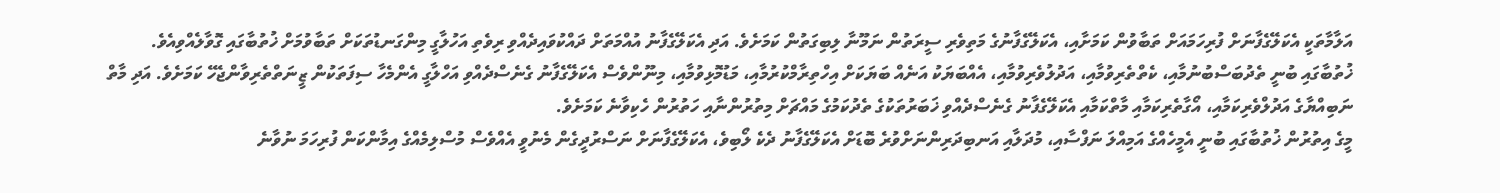އަލާމާތަކީ އެކަލޭގެފާނަށް ފުރިހަމައަށް ތަބާވުން ކަމަށާއި، އެކަލޭގެފާނުގެ މަތިވެރި ސީރަތުން ނަމޫނާ ލިބިގަތުން ކަމަށެވެ. އަދި އެކަލޭގެފާނު އުއްމަތަށް ދައްކުވައިދެއްވި ރިވެތި އަހުލާގީ މިންގަނޑުތަކަށް ތަބާވުމަށް ޚުތުބާގައި ގޮވާލެއްވިއެވެ.
ޚުތުބާގައި ބުނީ ތެދުބަސްބުނުމާއި، ކެތްތެރިވުމާއި، އަދުލުވެރިވުމާއި، އެއްބަޔަކު އަނެއް ބަޔަކަށް އިހްތިރާމްކުރުމާއި، މަޑުމޮޅިވުމާއި، މިނޫންވެސް އެކަލޭގެފާނު ގެނެސްދެއްވި އަހްލާގީ އެންމެހާ ސިފަތަކުން ޒީނަތްތެރިވާންޖެހޭ ކަމަށެވެ. އަދި މާތް ނަބިއްޔާގެ އަދުލްވެރިކަމާއި، އޯގާތެރިކަމާއި މާތްކަމާއި އެކަލޭގެފާނު ގެނެސްދެއްވި ޚަބަރުތަކުގެ ތެދުކަމުގެ މައްޗަށް މިތުރުންނާއި ހަތުރުން ހެކިވާނެ ކަމަށެވެ.
މީގެ އިތުރުން ޚުތުބާގައި ބުނީ އެމީހެއްގެ އަމިއްލަ ނަފްސާއި، މުދަލާއި އަނބިދަރިންނަށްވުރެ ބޮޑަށް އެކަލޭގެފާނު ދެކެ ލޯބިވެ، އެކަލޭގެފާނަށް ނަސްރުދީގެން މެނުވީ އެއްވެސް މުސްލިމެއްގެ އިމާންކަން ފުރިހަމަ ނުވާނެ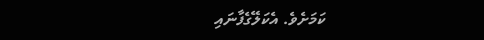ކަމަށެވެ. އެކަލޭގެފާނައި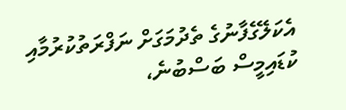އެކަލޭގެފާނުގެ ތެދުމަގަށް ނަފްރަތުކުރުމާއި ކުޑައިމީސް ބަސްބުނެ،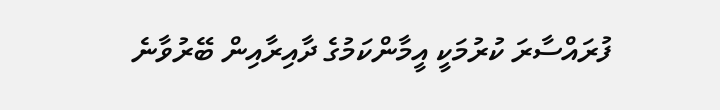ފުރައްސާރަ ކުރުމަކީ އީމާންކަމުގެ ދާއިރާއިން ބޭރުވާނެ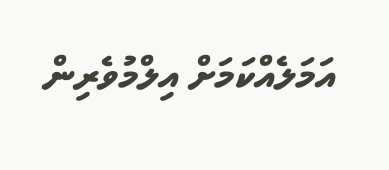އަމަލެއްކަމަށް އިލްމުވެރިން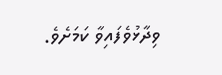ވިދާޅުވެފައިވާ ކަމަށެވެ.